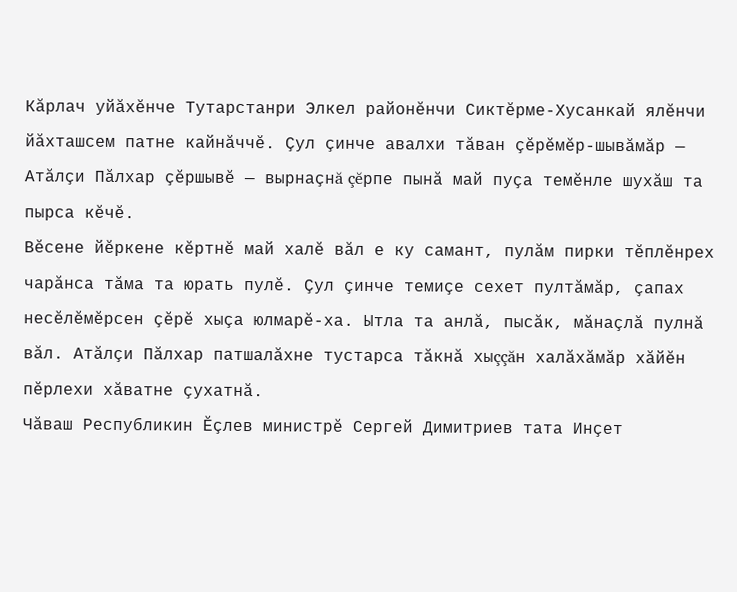Кăрлач уйăхĕнче Тутарстанри Элкел районĕнчи Сиктĕрме-Хусанкай ялĕнчи йăхташсем патне кайнăччĕ. Çул çинче авалхи тăван çĕрĕмĕр-шывăмăр — Атăлçи Пăлхар çĕршывĕ — вырнаçнă çĕрпе пынă май пуçа темĕнле шухăш та пырса кĕчĕ.
Вĕсене йĕркене кĕртнĕ май халĕ вăл е ку самант, пулăм пирки тĕплĕнрех чарăнса тăма та юрать пулĕ. Çул çинче темиçе сехет пултăмăр, çапах несĕлĕмĕрсен çĕрĕ хыçа юлмарĕ-ха. Ытла та анлă, пысăк, мăнаçлă пулнă вăл. Атăлçи Пăлхар патшалăхне тустарса тăкнă хыççăн халăхăмăр хăйĕн пĕрлехи хăватне çухатнă.
Чăваш Республикин Ĕçлев министрĕ Сергей Димитриев тата Инçет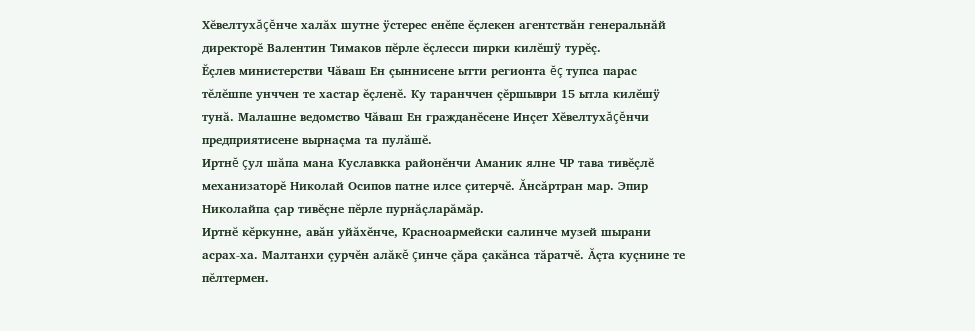Хĕвелтухăçĕнче халăх шутне ÿстерес енĕпе ĕçлекен агентствăн генеральнăй директорĕ Валентин Тимаков пĕрле ĕçлесси пирки килĕшÿ турĕç.
Ĕçлев министерстви Чăваш Ен çыннисене ытти регионта ĕç тупса парас тĕлĕшпе унччен те хастар ĕçленĕ. Ку таранччен çĕршыври 15 ытла килĕшÿ тунă. Малашне ведомство Чăваш Ен гражданĕсене Инçет Хĕвелтухăçĕнчи предприятисене вырнаçма та пулăшĕ.
Иртнĕ çул шăпа мана Куславкка районĕнчи Аманик ялне ЧР тава тивĕçлĕ механизаторĕ Николай Осипов патне илсе çитерчĕ. Ăнсăртран мар. Эпир Николайпа çар тивĕçне пĕрле пурнăçларăмăр.
Иртнĕ кĕркунне, авăн уйăхĕнче, Красноармейски салинче музей шырани асрах-ха. Малтанхи çурчĕн алăкĕ çинче çăра çакăнса тăратчĕ. Ăçта куçнине те пĕлтермен.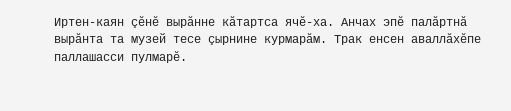Иртен-каян çĕнĕ вырăнне кăтартса ячĕ-ха. Анчах эпĕ палăртнă вырăнта та музей тесе çырнине курмарăм. Трак енсен аваллăхĕпе паллашасси пулмарĕ.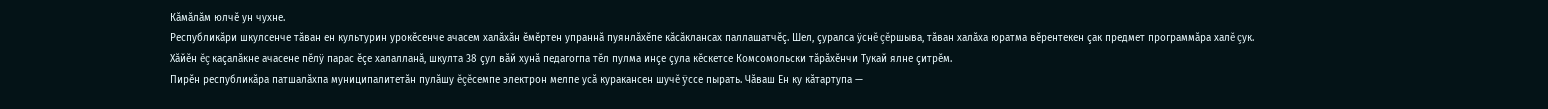Кăмăлăм юлчĕ ун чухне.
Республикăри шкулсенче тăван ен культурин урокĕсенче ачасем халăхăн ĕмĕртен упраннă пуянлăхĕпе кăсăклансах паллашатчĕç. Шел, çуралса ÿснĕ çĕршыва, тăван халăха юратма вĕрентекен çак предмет программăра халĕ çук.
Хăйĕн ĕç каçалăкне ачасене пĕлÿ парас ĕçе халалланă, шкулта 38 çул вăй хунă педагогпа тĕл пулма инçе çула кĕскетсе Комсомольски тăрăхĕнчи Тукай ялне çитрĕм.
Пирĕн республикăра патшалăхпа муниципалитетăн пулăшу ĕçĕсемпе электрон мелпе усă куракансен шучĕ ÿссе пырать. Чăваш Ен ку кăтартупа —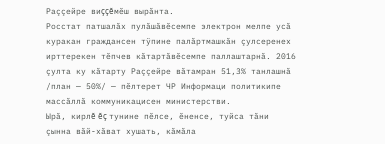Раççейре виççĕмĕш вырăнта.
Росстат патшалăх пулăшăвĕсемпе электрон мелпе усă куракан граждансен тÿпине палăртмашкăн çулсеренех ирттерекен тĕпчев кăтартăвĕсемпе паллаштарнă. 2016 çулта ку кăтарту Раççейре вăтамран 51,3% танлашнă /план — 50%/ — пĕлтерет ЧР Информаци политикипе массăллă коммуникацисен министерстви.
Ырă, кирлĕ ĕç тунине пĕлсе, ĕненсе, туйса тăни çынна вăй-хăват хушать, кăмăла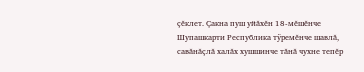çĕклет. Çакна пуш уйăхĕн 18-мĕшĕнче Шупашкарти Республика тÿремĕнче шавлă, савăнăçлă халăх хушшинче тăнă чухне тепĕр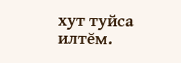хут туйса илтĕм.